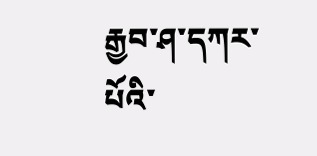རྒྱབ་ཤ་དཀར་པོའི་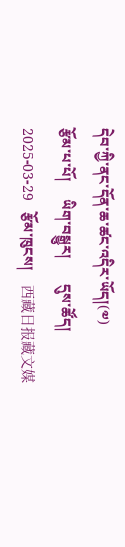དེབ་ཀྱི་ནང་དོན་ཆ་ཚང་འདིར་ཡོད།(༧)
རྩོམ་པ་པོ།     ཡིག་བསྒྱུར།       དུས་ཚོད།   2025-03-29   རྩོམ་ཁུངས།    西藏日报藏文媒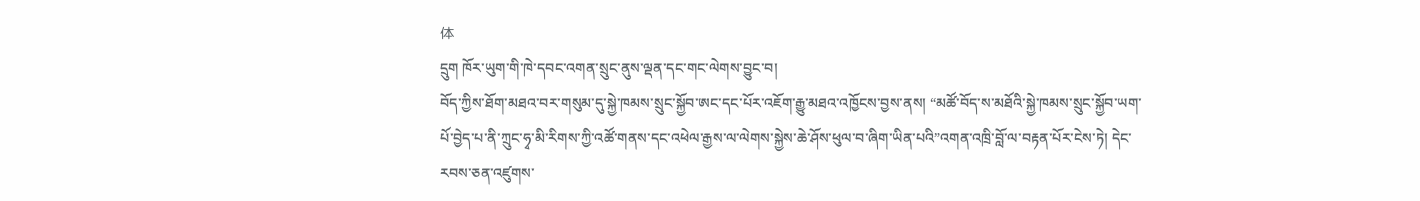体
དྲུག ཁོར་ཡུག་གི་ཁེ་དབང་འགན་སྲུང་ནུས་ལྡན་དང་གང་ལེགས་བྱུང་བ།
བོད་ཀྱིས་ཐོག་མཐའ་བར་གསུམ་དུ་སྐྱེ་ཁམས་སྲུང་སྐྱོབ་ཨང་དང་པོར་འཇོག་རྒྱུ་མཐའ་འཁྱོངས་བྱས་ནས། “མཚོ་བོད་ས་མཐོའི་སྐྱེ་ཁམས་སྲུང་སྐྱོབ་ཡག་པོ་བྱེད་པ་ནི་ཀྲུང་ཧྭ་མི་རིགས་ཀྱི་འཚོ་གནས་དང་འཕེལ་རྒྱས་ལ་ལེགས་སྐྱེས་ཆེ་ཤོས་ཕུལ་བ་ཞིག་ཡིན་པའི”འགན་འཁྲི་བློ་ལ་བརྟན་པོར་ངེས་ཏེ། དེང་རབས་ཅན་འཛུགས་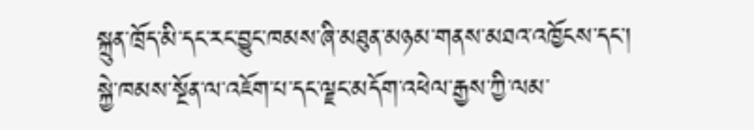སྐྲུན་ཁྲོད་མི་དང་རང་བྱུང་ཁམས་ཞི་མཐུན་མཉམ་གནས་མཐའ་འཁྱོངས་དང་། སྐྱེ་ཁམས་སྔོན་ལ་འཇོག་པ་དང་ལྗང་མདོག་འཕེལ་རྒྱས་ཀྱི་ལམ་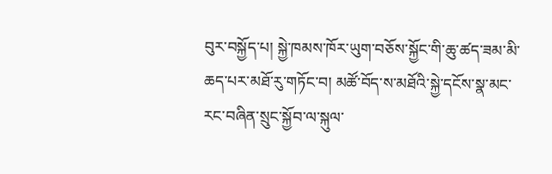བུར་བསྐྱོད་པ། སྐྱེ་ཁམས་ཁོར་ཡུག་བཅོས་སྐྱོང་གི་ཆུ་ཚད་ཟམ་མི་ཆད་པར་མཐོ་རུ་གཏོང་བ། མཚོ་བོད་ས་མཐོའི་སྐྱེ་དངོས་སྣ་མང་རང་བཞིན་སྲུང་སྐྱོབ་ལ་སྐུལ་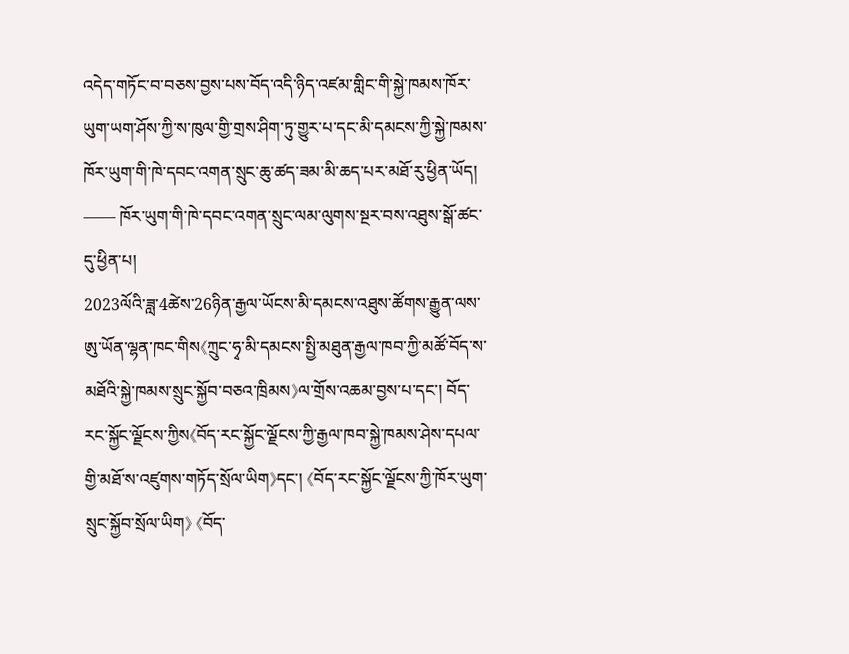འདེད་གཏོང་བ་བཅས་བྱས་པས་བོད་འདི་ཉིད་འཛམ་གླིང་གི་སྐྱེ་ཁམས་ཁོར་ཡུག་ཡག་ཤོས་ཀྱི་ས་ཁུལ་གྱི་གྲས་ཤིག་ཏུ་གྱུར་པ་དང་མི་དམངས་ཀྱི་སྐྱེ་ཁམས་ཁོར་ཡུག་གི་ཁེ་དབང་འགན་སྲུང་ཆུ་ཚད་ཟམ་མི་ཆད་པར་མཐོ་རུ་ཕྱིན་ཡོད།
—— ཁོར་ཡུག་གི་ཁེ་དབང་འགན་སྲུང་ལམ་ལུགས་སྔར་བས་འཐུས་སྒོ་ཚང་དུ་ཕྱིན་པ།
2023ལོའི་ཟླ་4ཚེས་26ཉིན་རྒྱལ་ཡོངས་མི་དམངས་འཐུས་ཚོགས་རྒྱུན་ལས་ཨུ་ཡོན་ལྷན་ཁང་གིས《ཀྲུང་ཧྭ་མི་དམངས་སྤྱི་མཐུན་རྒྱལ་ཁབ་ཀྱི་མཚོ་བོད་ས་མཐོའི་སྐྱེ་ཁམས་སྲུང་སྐྱོབ་བཅའ་ཁྲིམས》ལ་གྲོས་འཆམ་བྱས་པ་དང་། བོད་རང་སྐྱོང་ལྗོངས་ཀྱིས《བོད་རང་སྐྱོང་ལྗོངས་ཀྱི་རྒྱལ་ཁབ་སྐྱེ་ཁམས་ཤེས་དཔལ་གྱི་མཐོ་ས་འཛུགས་གཏོད་སྲོལ་ཡིག》དང་། 《བོད་རང་སྐྱོང་ལྗོངས་ཀྱི་ཁོར་ཡུག་སྲུང་སྐྱོབ་སྲོལ་ཡིག》 《བོད་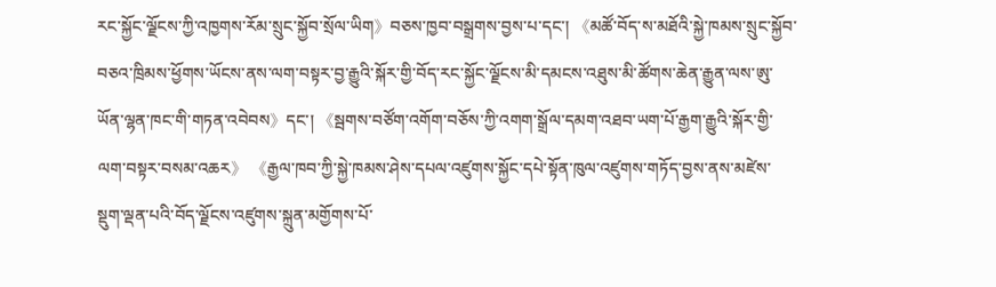རང་སྐྱོང་ལྗོངས་ཀྱི་འཁྱགས་རོམ་སྲུང་སྐྱོབ་སྲོལ་ཡིག》བཅས་ཁྱབ་བསྒྲགས་བྱས་པ་དང་། 《མཚོ་བོད་ས་མཐོའི་སྐྱེ་ཁམས་སྲུང་སྐྱོབ་བཅའ་ཁྲིམས་ཕྱོགས་ཡོངས་ནས་ལག་བསྟར་བྱ་རྒྱུའི་སྐོར་གྱི་བོད་རང་སྐྱོང་ལྗོངས་མི་དམངས་འཐུས་མི་ཚོགས་ཆེན་རྒྱུན་ལས་ཨུ་ཡོན་ལྷན་ཁང་གི་གཏན་འབེབས》དང་། 《སྦགས་བཙོག་འགོག་བཅོས་ཀྱི་འགག་སྒྲོལ་དམག་འཐབ་ཡག་པོ་རྒྱག་རྒྱུའི་སྐོར་གྱི་ལག་བསྟར་བསམ་འཆར》 《རྒྱལ་ཁབ་ཀྱི་སྐྱེ་ཁམས་ཤེས་དཔལ་འཛུགས་སྐྱོང་དཔེ་སྟོན་ཁུལ་འཛུགས་གཏོད་བྱས་ནས་མཛེས་སྡུག་ལྡན་པའི་བོད་ལྗོངས་འཛུགས་སྐྲུན་མགྱོགས་པོ་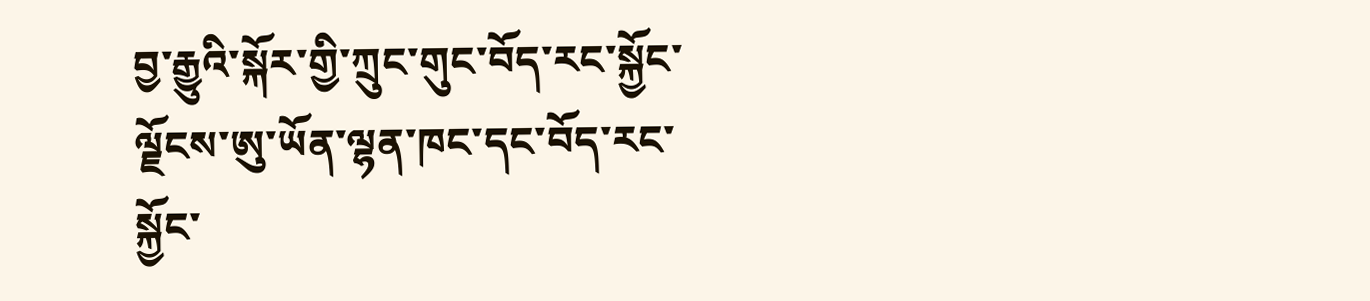བྱ་རྒྱུའི་སྐོར་གྱི་ཀྲུང་གུང་བོད་རང་སྐྱོང་ལྗོངས་ཨུ་ཡོན་ལྷན་ཁང་དང་བོད་རང་སྐྱོང་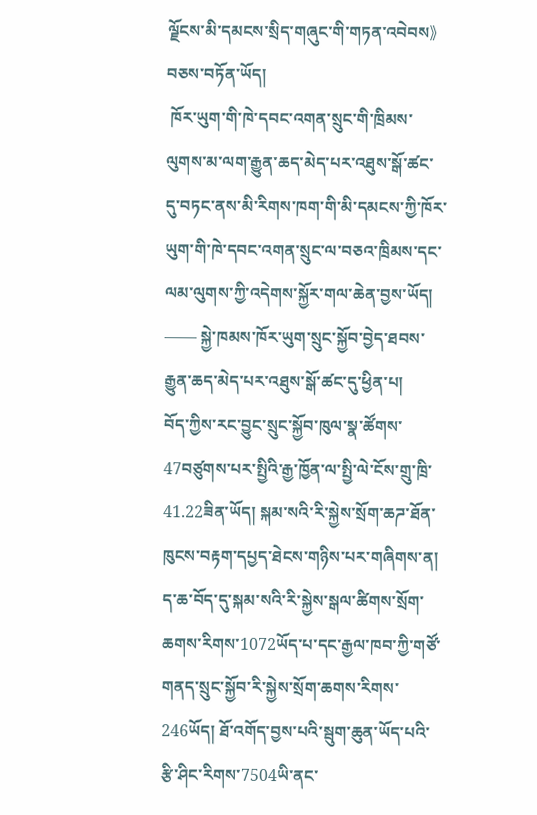ལྗོངས་མི་དམངས་སྲིད་གཞུང་གི་གཏན་འབེབས》བཅས་བཏོན་ཡོད།
 ཁོར་ཡུག་གི་ཁེ་དབང་འགན་སྲུང་གི་ཁྲིམས་ལུགས་མ་ལག་རྒྱུན་ཆད་མེད་པར་འཐུས་སྒོ་ཚང་དུ་བཏང་ནས་མི་རིགས་ཁག་གི་མི་དམངས་ཀྱི་ཁོར་ཡུག་གི་ཁེ་དབང་འགན་སྲུང་ལ་བཅའ་ཁྲིམས་དང་ལམ་ལུགས་ཀྱི་འདེགས་སྐྱོར་གལ་ཆེན་བྱས་ཡོད།
—— སྐྱེ་ཁམས་ཁོར་ཡུག་སྲུང་སྐྱོབ་བྱེད་ཐབས་རྒྱུན་ཆད་མེད་པར་འཐུས་སྒོ་ཚང་དུ་ཕྱིན་པ།
བོད་ཀྱིས་རང་བྱུང་སྲུང་སྐྱོབ་ཁུལ་སྣ་ཚོགས་47བཙུགས་པར་སྤྱིའི་རྒྱ་ཁྱོན་ལ་སྤྱི་ལེ་ངོས་གྲུ་ཁྲི་41.22ཟིན་ཡོད། སྐམ་སའི་རི་སྐྱེས་སྲོག་ཆཌ་ཐོན་ཁུངས་བརྟག་དཔྱད་ཐེངས་གཉིས་པར་གཞིགས་ན། ད་ཆ་བོད་དུ་སྐམ་སའི་རི་སྐྱེས་སྒལ་ཚིགས་སྲོག་ཆགས་རིགས་1072ཡོད་པ་དང་རྒྱལ་ཁབ་ཀྱི་གཙོ་གནད་སྲུང་སྐྱོབ་རི་སྐྱེས་སྲོག་ཆགས་རིགས་246ཡོད། ཐོ་འགོད་བྱས་པའི་སྦུག་ཆུན་ཡོད་པའི་རྩི་ཤིང་རིགས་7504ཡི་ནང་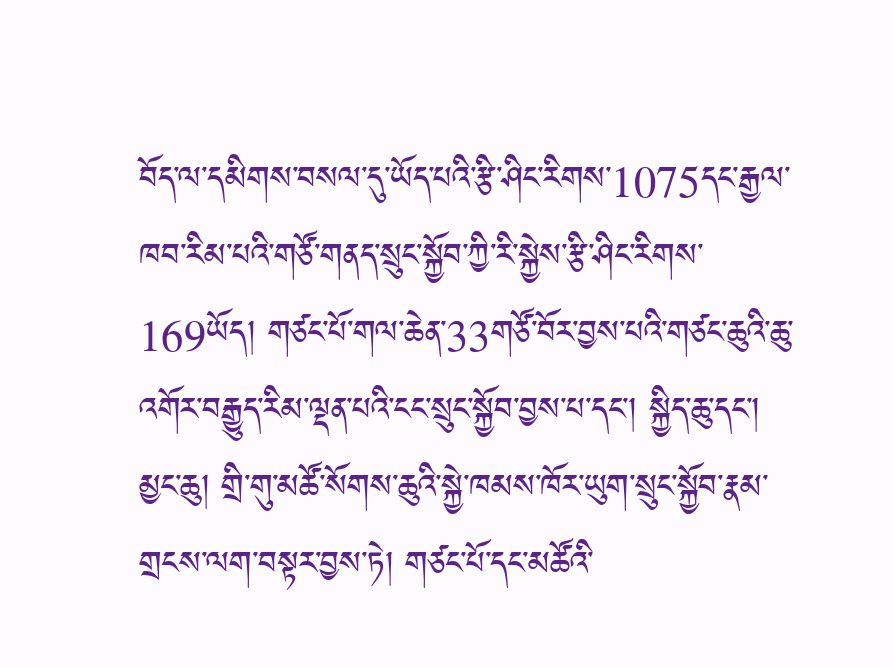བོད་ལ་དམིགས་བསལ་དུ་ཡོད་པའི་རྩི་ཤིང་རིགས་1075དང་རྒྱལ་ཁབ་རིམ་པའི་གཙོ་གནད་སྲུང་སྐྱོབ་ཀྱི་རི་སྐྱེས་རྩི་ཤིང་རིགས་169ཡོད། གཙང་པོ་གལ་ཆེན་33གཙོ་བོར་བྱས་པའི་གཙང་ཆུའི་ཆུ་འགོར་བརྒྱུད་རིམ་ལྡན་པའི་ངང་སྲུང་སྐྱོབ་བྱས་པ་དང་། སྐྱིད་ཆུ་དང་། མྱང་ཆུ། གྲི་གུ་མཚོ་སོགས་ཆུའི་སྐྱེ་ཁམས་ཁོར་ཡུག་སྲུང་སྐྱོབ་རྣམ་གྲངས་ལག་བསྟར་བྱས་ཏེ། གཙང་པོ་དང་མཚོའི་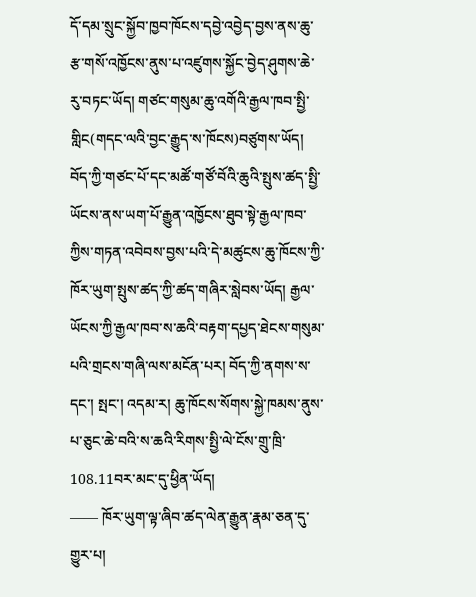དོ་དམ་སྲུང་སྐྱོབ་ཁྱབ་ཁོངས་དབྱེ་འབྱེད་བྱས་ནས་ཆུ་རྩ་གསོ་འཁྱོངས་ནུས་པ་འཛུགས་སྐྱོང་བྱེད་ཤུགས་ཆེ་རུ་བཏང་ཡོད། གཙང་གསུམ་ཆུ་འགོའི་རྒྱལ་ཁབ་སྤྱི་གླིང(གདང་ལའི་བྱང་རྒྱུད་ས་ཁོངས)བཙུགས་ཡོད། བོད་ཀྱི་གཙང་པོ་དང་མཚོ་གཙོ་བོའི་ཆུའི་སྤུས་ཚད་སྤྱི་ཡོངས་ནས་ཡག་པོ་རྒྱུན་འཁྱོངས་ཐུབ་སྟེ་རྒྱལ་ཁབ་ཀྱིས་གཏན་འབེབས་བྱས་པའི་དེ་མཚུངས་ཆུ་ཁོངས་ཀྱི་ཁོར་ཡུག་སྤུས་ཚད་ཀྱི་ཚད་གཞིར་སླེབས་ཡོད། རྒྱལ་ཡོངས་ཀྱི་རྒྱལ་ཁབ་ས་ཆའི་བརྟག་དཔྱད་ཐེངས་གསུམ་པའི་གྲངས་གཞི་ལས་མངོན་པར། བོད་ཀྱི་ནགས་ས་དང་། སྤང་། འདམ་ར། ཆུ་ཁོངས་སོགས་སྐྱེ་ཁམས་ནུས་པ་ཅུང་ཆེ་བའི་ས་ཆའི་རིགས་སྤྱི་ལེ་ངོས་གྲུ་ཁྲི་108.11བར་མང་དུ་ཕྱིན་ཡོད།
—— ཁོར་ཡུག་ལྟ་ཞིབ་ཚད་ལེན་རྒྱུན་རྣམ་ཅན་དུ་གྱུར་པ།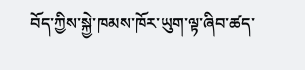བོད་ཀྱིས་སྐྱེ་ཁམས་ཁོར་ཡུག་ལྟ་ཞིབ་ཚད་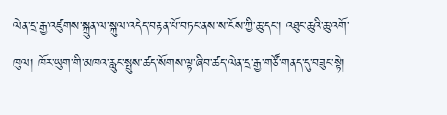ལེན་དྲ་རྒྱ་འཛུགས་སྐྲུན་ལ་སྐུལ་འདེད་བརྟན་པོ་བཏང་ནས་ས་ངོས་ཀྱི་ཆུ་དང་། འཐུང་ཆུའི་ཆུ་འགོ་ཁུལ། ཁོར་ཡུག་གི་མཁའ་རླུང་སྤུས་ཚད་སོགས་ལྟ་ཞིབ་ཚད་ལེན་དྲ་རྒྱ་གཙོ་གནད་དུ་བཟུང་སྟེ།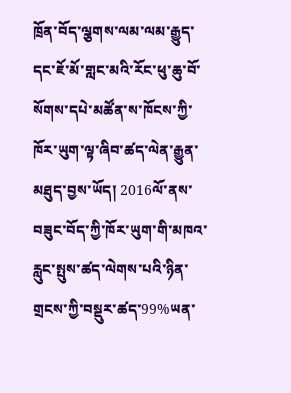ཁྲོན་བོད་ལྕགས་ལམ་ལམ་རྒྱུད་དང་ཇོ་མོ་གླང་མའི་རོང་ཕུ་ཆུ་བོ་སོགས་དཔེ་མཚོན་ས་ཁོངས་ཀྱི་ཁོར་ཡུག་ལྟ་ཞིབ་ཚད་ལེན་རྒྱུན་མཐུད་བྱས་ཡོད། 2016ལོ་ནས་བཟུང་བོད་ཀྱི་ཁོར་ཡུག་གི་མཁའ་རླུང་སྤུས་ཚད་ལེགས་པའི་ཉིན་གྲངས་ཀྱི་བསྡུར་ཚད་99%ཡན་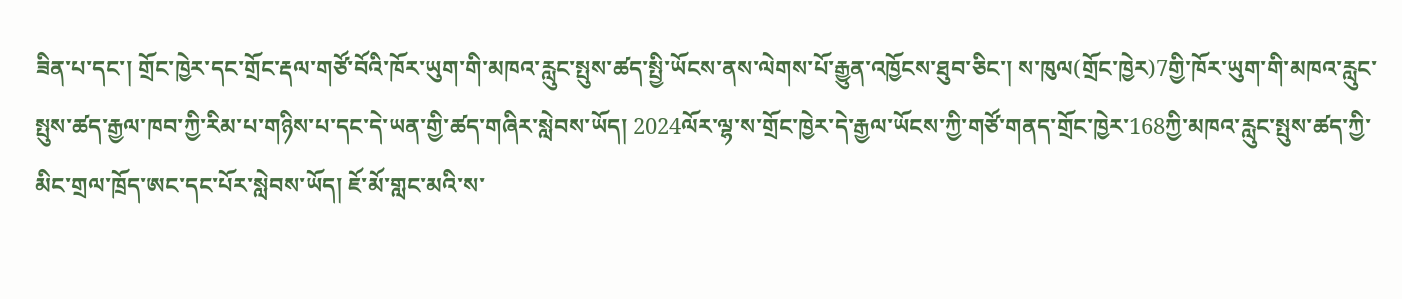ཟིན་པ་དང་། གྲོང་ཁྱེར་དང་གྲོང་རྡལ་གཙོ་བོའི་ཁོར་ཡུག་གི་མཁའ་རླུང་སྤུས་ཚད་སྤྱི་ཡོངས་ནས་ལེགས་པོ་རྒྱུན་འཁྱོངས་ཐུབ་ཅིང་། ས་ཁུལ(གྲོང་ཁྱེར)7གྱི་ཁོར་ཡུག་གི་མཁའ་རླུང་སྤུས་ཚད་རྒྱལ་ཁབ་ཀྱི་རིམ་པ་གཉིས་པ་དང་དེ་ཡན་གྱི་ཚད་གཞིར་སླེབས་ཡོད། 2024ལོར་ལྷ་ས་གྲོང་ཁྱེར་དེ་རྒྱལ་ཡོངས་ཀྱི་གཙོ་གནད་གྲོང་ཁྱེར་168ཀྱི་མཁའ་རླུང་སྤུས་ཚད་ཀྱི་མིང་གྲལ་ཁྲོད་ཨང་དང་པོར་སླེབས་ཡོད། ཇོ་མོ་གླང་མའི་ས་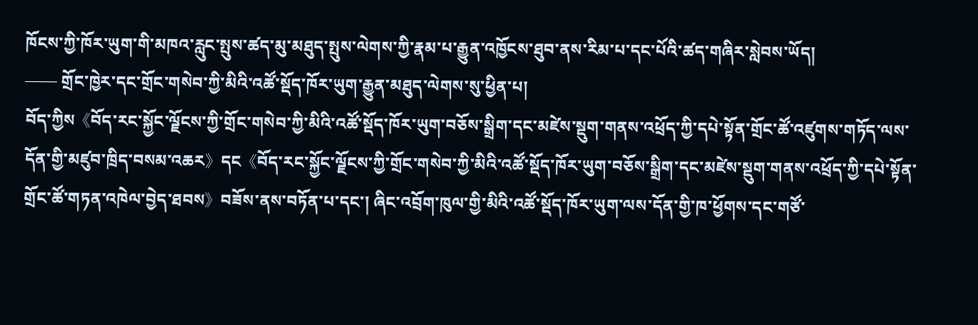ཁོངས་ཀྱི་ཁོར་ཡུག་གི་མཁའ་རླུང་སྤུས་ཚད་མུ་མཐུད་སྤུས་ལེགས་ཀྱི་རྣམ་པ་རྒྱུན་འཁྱོངས་ཐུབ་ནས་རིམ་པ་དང་པོའི་ཚད་གཞིར་སླེབས་ཡོད།
—— གྲོང་ཁྱེར་དང་གྲོང་གསེབ་ཀྱི་མིའི་འཚོ་སྡོད་ཁོར་ཡུག་རྒྱུན་མཐུད་ལེགས་སུ་ཕྱིན་པ།
བོད་ཀྱིས《བོད་རང་སྐྱོང་ལྗོངས་ཀྱི་གྲོང་གསེབ་ཀྱི་མིའི་འཚོ་སྡོད་ཁོར་ཡུག་བཅོས་སྒྲིག་དང་མཛེས་སྡུག་གནས་འཕྲོད་ཀྱི་དཔེ་སྟོན་གྲོང་ཚོ་འཛུགས་གཏོད་ལས་དོན་གྱི་མཛུབ་ཁྲིད་བསམ་འཆར》དང《བོད་རང་སྐྱོང་ལྗོངས་ཀྱི་གྲོང་གསེབ་ཀྱི་མིའི་འཚོ་སྡོད་ཁོར་ཡུག་བཅོས་སྒྲིག་དང་མཛེས་སྡུག་གནས་འཕྲོད་ཀྱི་དཔེ་སྟོན་གྲོང་ཚོ་གཏན་འཁེལ་བྱེད་ཐབས》བཟོས་ནས་བཏོན་པ་དང་། ཞིང་འབྲོག་ཁུལ་གྱི་མིའི་འཚོ་སྡོད་ཁོར་ཡུག་ལས་དོན་གྱི་ཁ་ཕྱོགས་དང་གཙོ་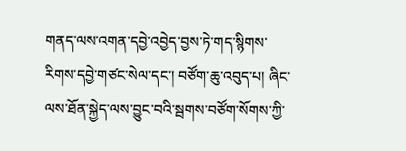གནད་ལས་འགན་དབྱེ་འབྱེད་བྱས་ཏེ་གད་སྙིགས་རིགས་དབྱེ་གཙང་སེལ་དང་། བཙོག་ཆུ་འབུད་པ། ཞིང་ལས་ཐོན་སྐྱེད་ལས་བྱུང་བའི་སྦགས་བཙོག་སོགས་ཀྱི་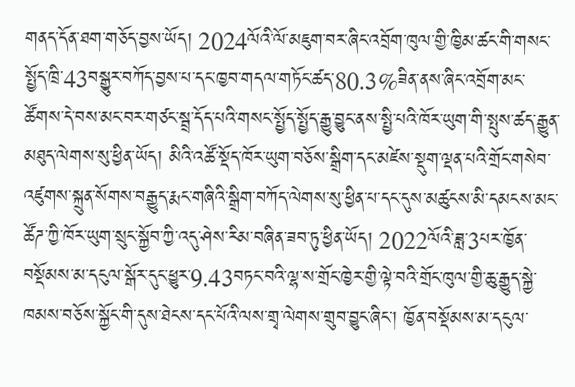གནད་དོན་ཐག་གཅོད་བྱས་ཡོད། 2024ལོའི་ལོ་མཇུག་བར་ཞིང་འབྲོག་ཁུལ་གྱི་ཁྱིམ་ཚང་གི་གསང་སྤྱོད་ཁྲི་43བསྒྱུར་བཀོད་བྱས་པ་དང་ཁྱབ་གདལ་གཏོང་ཚད་80.3%ཟིན་ནས་ཞིང་འབྲོག་མང་ཚོགས་དེ་བས་མང་བར་གཙང་སྦྲ་དོད་པའི་གསང་སྤྱོད་སྤྱོད་རྒྱུ་བྱུང་ནས་སྤྱི་པའི་ཁོར་ཡུག་གི་སྤུས་ཚད་རྒྱུན་མཐུད་ལེགས་སུ་ཕྱིན་ཡོད། མིའི་འཚོ་སྡོད་ཁོར་ཡུག་བཅོས་སྒྲིག་དང་མཛེས་སྡུག་ལྡན་པའི་གྲོང་གསེབ་འཛུགས་སྐྲུན་སོགས་བརྒྱུད་རྨང་གཞིའི་སྒྲིག་བཀོད་ལེགས་སུ་ཕྱིན་པ་དང་དུས་མཚུངས་མི་དམངས་མང་ཚོཌ་ཀྱི་ཁོར་ཡུག་སྲུང་སྐྱོབ་ཀྱི་འདུ་ཤེས་རིམ་བཞིན་ཟབ་ཏུ་ཕྱིན་ཡོད། 2022ལོའི་ཟླ་3པར་ཁྱོན་བསྡོམས་མ་དངུལ་སྒོར་དུང་ཕྱུར་9.43བཏང་བའི་ལྷ་ས་གྲོང་ཁྱེར་གྱི་ལྟེ་བའི་གྲོང་ཁུལ་གྱི་ཆུ་རྒྱུད་སྐྱེ་ཁམས་བཅོས་སྐྱོང་གི་དུས་ཐེངས་དང་པོའི་ལས་གྲྭ་ལེགས་གྲུབ་བྱུང་ཞིང་། ཁྱོན་བསྡོམས་མ་དངུལ་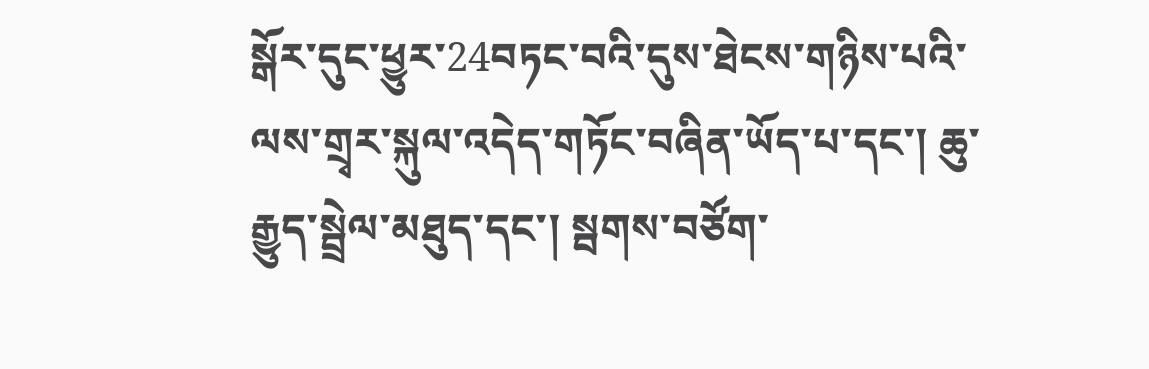སྒོར་དུང་ཕྱུར་24བཏང་བའི་དུས་ཐེངས་གཉིས་པའི་ལས་གྲྭར་སྐུལ་འདེད་གཏོང་བཞིན་ཡོད་པ་དང་། ཆུ་རྒྱུད་སྦྲེལ་མཐུད་དང་། སྦགས་བཙོག་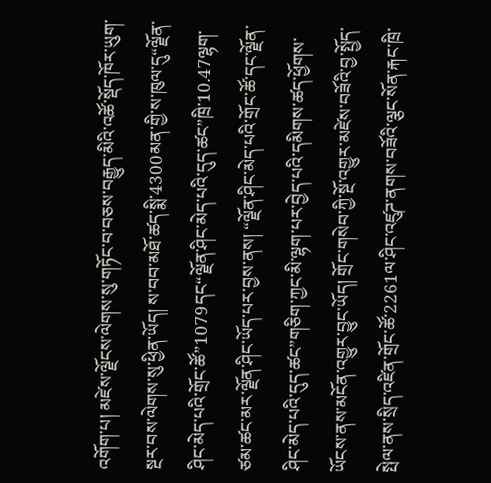འགོག་པ། མཛེས་ལྗོངས་ལེགས་སུ་གཏོང་བ་བཅས་བརྒྱུད་མིའི་འཚོ་སྡོད་ཁོར་ཡུག་སྔར་བས་ལེགས་སུ་ཕྱིན་ཡོད། ས་བབ་མཐོ་ཚད་སྨི་4300མན་གྱི་ས་ཁུལ་དུ“ལྗོན་ཤིང་མེད་པའི་གྲོང་ཚོ”1079དང“ལྗོན་ཤིང་མེད་པའི་དུད་ཚང”ཁྲི་10.47ལྷག་ཙམ་ཚང་མར་ལྗོན་ཤིང་ཡོད་པར་བྱས་ནས། “ལྗོན་ཤིང་མེད་པའི་གྲོང་ཚོ་དང་ལྗོན་ཤིང་མེད་པའི་དུད་ཚང”གཅིག་ཀྱང་མི་ལྷག་པར་བྱེད་པའི་དམིགས་ཚད་ཕྱོགས་ཡོངས་ནས་མངོན་འགྱུར་བྱུང་ཡོད། གྲོང་གསེབ་ཀྱི་སྔོ་འགྱུར་མཛེས་བཟོའི་བྱ་སྤྱོད་སྤེལ་ནས་སྲིད་འཛིན་གྲོང་ཚོ་2261ལ་ཤིང་འཛུཌ་ནགས་བཟོའི་ལྕང་སོན་རྐང་ཁྲི་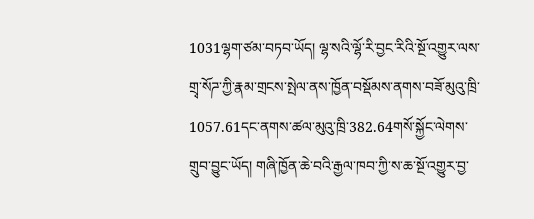1031ལྷག་ཙམ་བཏབ་ཡོད། ལྷ་སའི་ལྷོ་རི་བྱང་རིའི་སྔོ་འགྱུར་ལས་གྲྭ་སོཌ་ཀྱི་རྣམ་གྲངས་སྤེལ་ནས་ཁྱོན་བསྡོམས་ནགས་བཟོ་མུའུ་ཁྲི་1057.61དང་ནགས་ཚལ་མུའུ་ཁྲི་382.64གསོ་སྐྱོང་ལེགས་གྲུབ་བྱུང་ཡོད། གཞི་ཁྱོན་ཆེ་བའི་རྒྱལ་ཁབ་ཀྱི་ས་ཆ་སྔོ་འགྱུར་བྱ་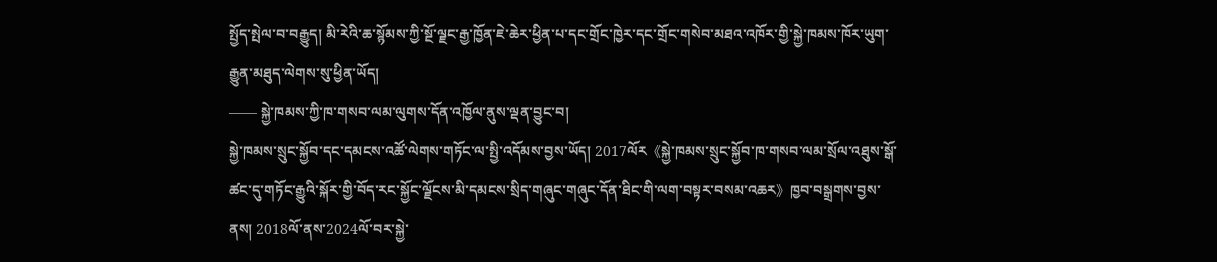སྤྱོད་སྤེལ་བ་བརྒྱུད། མི་རེའི་ཆ་སྙོམས་ཀྱི་སྔོ་ལྗང་རྒྱ་ཁྱོན་ཇེ་ཆེར་ཕྱིན་པ་དང་གྲོང་ཁྱེར་དང་གྲོང་གསེབ་མཐའ་འཁོར་གྱི་སྐྱེ་ཁམས་ཁོར་ཡུག་རྒྱུན་མཐུད་ལེགས་སུ་ཕྱིན་ཡོད།
—— སྐྱེ་ཁམས་ཀྱི་ཁ་གསབ་ལམ་ལུགས་དོན་འཁྱོལ་ནུས་ལྡན་བྱུང་བ།
སྐྱེ་ཁམས་སྲུང་སྐྱོབ་དང་དམངས་འཚོ་ལེགས་གཏོང་ལ་སྤྱི་འདོམས་བྱས་ཡོད། 2017ལོར《སྐྱེ་ཁམས་སྲུང་སྐྱོབ་ཁ་གསབ་ལམ་སྲོལ་འཐུས་སྒོ་ཚང་དུ་གཏོང་རྒྱུའི་སྐོར་གྱི་བོད་རང་སྐྱོང་ལྗོངས་མི་དམངས་སྲིད་གཞུང་གཞུང་དོན་ཐིང་གི་ལག་བསྟར་བསམ་འཆར》ཁྱབ་བསྒྲགས་བྱས་ནས། 2018ལོ་ནས་2024ལོ་བར་སྐྱེ་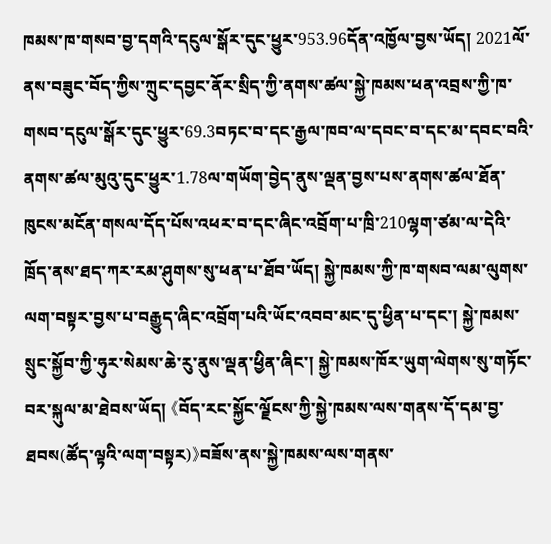ཁམས་ཁ་གསབ་བྱ་དགའི་དངུལ་སྒོར་དུང་ཕྱུར་953.96དོན་འཁྱོལ་བྱས་ཡོད། 2021ལོ་ནས་བཟུང་བོད་ཀྱིས་ཀྲུང་དབྱང་ནོར་སྲིད་ཀྱི་ནགས་ཚལ་སྐྱེ་ཁམས་ཕན་འབྲས་ཀྱི་ཁ་གསབ་དངུལ་སྒོར་དུང་ཕྱུར་69.3བཏང་བ་དང་རྒྱལ་ཁབ་ལ་དབང་བ་དང་མ་དབང་བའི་ནགས་ཚལ་མུའུ་དུང་ཕྱུར་1.78ལ་གཡོག་བྱེད་ནུས་ལྡན་བྱས་པས་ནགས་ཚལ་ཐོན་ཁུངས་མངོན་གསལ་དོད་པོས་འཕར་བ་དང་ཞིང་འབྲོག་པ་ཁྲི་210ལྷག་ཙམ་ལ་དེའི་ཁྲོད་ནས་ཐད་ཀར་རམ་ཤུགས་སུ་ཕན་པ་ཐོབ་ཡོད། སྐྱེ་ཁམས་ཀྱི་ཁ་གསབ་ལམ་ལུགས་ལག་བསྟར་བྱས་པ་བརྒྱུད་ཞིང་འབྲོག་པའི་ཡོང་འབབ་མང་དུ་ཕྱིན་པ་དང་། སྐྱེ་ཁམས་སྲུང་སྐྱོབ་ཀྱི་ཧུར་སེམས་ཆེ་རུ་ནུས་ལྡན་ཕྱིན་ཞིང་། སྐྱེ་ཁམས་ཁོར་ཡུག་ལེགས་སུ་གཏོང་བར་སྐུལ་མ་ཐེབས་ཡོད། 《བོད་རང་སྐྱོང་ལྗོངས་ཀྱི་སྐྱེ་ཁམས་ལས་གནས་དོ་དམ་བྱ་ཐབས(ཚོད་ལྟའི་ལག་བསྟར)》བཟོས་ནས་སྐྱེ་ཁམས་ལས་གནས་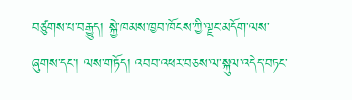བཙུགས་པ་བརྒྱུད། སྐྱེ་ཁམས་ཁྱབ་ཁོངས་ཀྱི་ལྗང་མདོག་ལས་ཞུགས་དང་། ལས་གཏོད། འབབ་འཕར་བཅས་ལ་སྐུལ་འདེད་བཏང་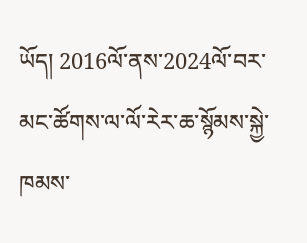ཡོད། 2016ལོ་ནས་2024ལོ་བར་མང་ཚོགས་ལ་ལོ་རེར་ཆ་སྙོམས་སྐྱེ་ཁམས་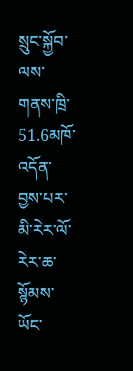སྲུང་སྐྱོབ་ལས་གནས་ཁྲི་51.6མཁོ་འདོན་བྱས་པར་མི་རེར་ལོ་རེར་ཆ་སྙོམས་ཡོང་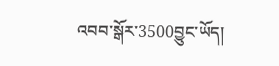འབབ་སྒོར་3500བྱུང་ཡོད།